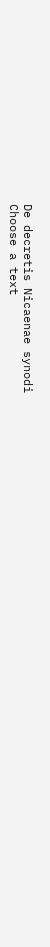De decretis Nicaenae synodi
Choose a text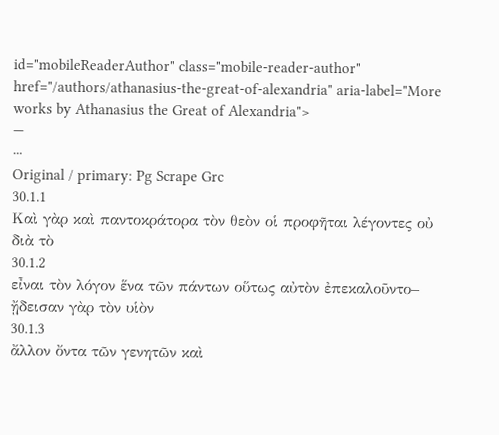id="mobileReaderAuthor" class="mobile-reader-author" href="/authors/athanasius-the-great-of-alexandria" aria-label="More works by Athanasius the Great of Alexandria">
—
⋯
Original / primary: Pg Scrape Grc
30.1.1
Καὶ γὰρ καὶ παντοκράτορα τὸν θεὸν οἱ προφῆται λέγοντες οὐ διὰ τὸ
30.1.2
εἶναι τὸν λόγον ἕνα τῶν πάντων οὕτως αὐτὸν ἐπεκαλοῦντο– ᾔδεισαν γὰρ τὸν υἱὸν
30.1.3
ἄλλον ὄντα τῶν γενητῶν καὶ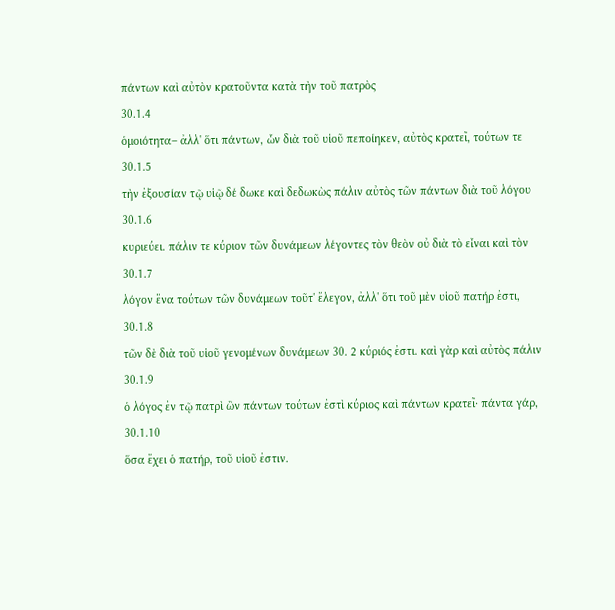πάντων καὶ αὐτὸν κρατοῦντα κατὰ τὴν τοῦ πατρὸς
30.1.4
ὁμοιότητα– ἀλλ' ὅτι πάντων, ὧν διὰ τοῦ υἱοῦ πεποίηκεν, αὐτὸς κρατεῖ, τούτων τε
30.1.5
τὴν ἐξουσίαν τῷ υἱῷ δέ δωκε καὶ δεδωκὼς πάλιν αὐτὸς τῶν πάντων διὰ τοῦ λόγου
30.1.6
κυριεύει. πάλιν τε κύριον τῶν δυνάμεων λέγοντες τὸν θεὸν οὐ διὰ τὸ εἶναι καὶ τὸν
30.1.7
λόγον ἕνα τούτων τῶν δυνάμεων τοῦτ' ἔλεγον, ἀλλ' ὅτι τοῦ μὲν υἱοῦ πατήρ ἐστι,
30.1.8
τῶν δὲ διὰ τοῦ υἱοῦ γενομένων δυνάμεων 30. 2 κύριός ἐστι. καὶ γὰρ καὶ αὐτὸς πάλιν
30.1.9
ὁ λόγος ἐν τῷ πατρὶ ὢν πάντων τούτων ἐστὶ κύριος καὶ πάντων κρατεῖ· πάντα γάρ,
30.1.10
ὅσα ἔχει ὁ πατήρ, τοῦ υἱοῦ ἐστιν.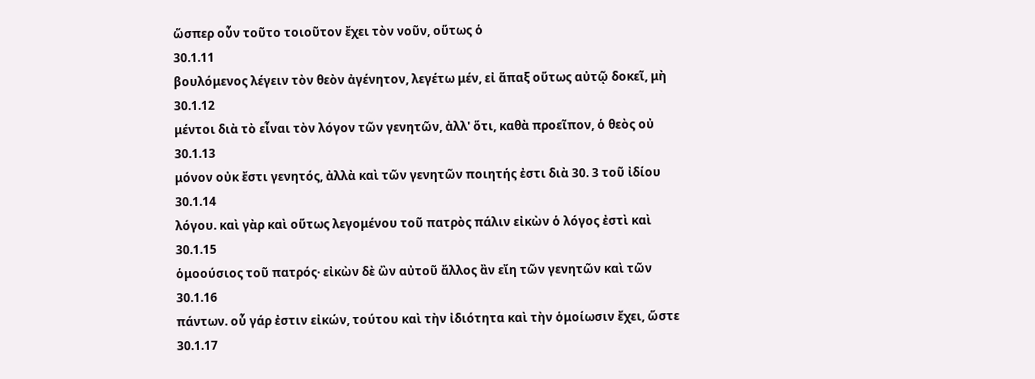ὥσπερ οὖν τοῦτο τοιοῦτον ἔχει τὸν νοῦν, οὕτως ὁ
30.1.11
βουλόμενος λέγειν τὸν θεὸν ἀγένητον, λεγέτω μέν, εἰ ἅπαξ οὕτως αὐτῷ δοκεῖ, μὴ
30.1.12
μέντοι διὰ τὸ εἶναι τὸν λόγον τῶν γενητῶν, ἀλλ' ὅτι, καθὰ προεῖπον, ὁ θεὸς οὐ
30.1.13
μόνον οὐκ ἔστι γενητός, ἀλλὰ καὶ τῶν γενητῶν ποιητής ἐστι διὰ 30. 3 τοῦ ἰδίου
30.1.14
λόγου. καὶ γὰρ καὶ οὕτως λεγομένου τοῦ πατρὸς πάλιν εἰκὼν ὁ λόγος ἐστὶ καὶ
30.1.15
ὁμοούσιος τοῦ πατρός· εἰκὼν δὲ ὢν αὐτοῦ ἄλλος ἂν εἴη τῶν γενητῶν καὶ τῶν
30.1.16
πάντων. οὗ γάρ ἐστιν εἰκών, τούτου καὶ τὴν ἰδιότητα καὶ τὴν ὁμοίωσιν ἔχει, ὥστε
30.1.17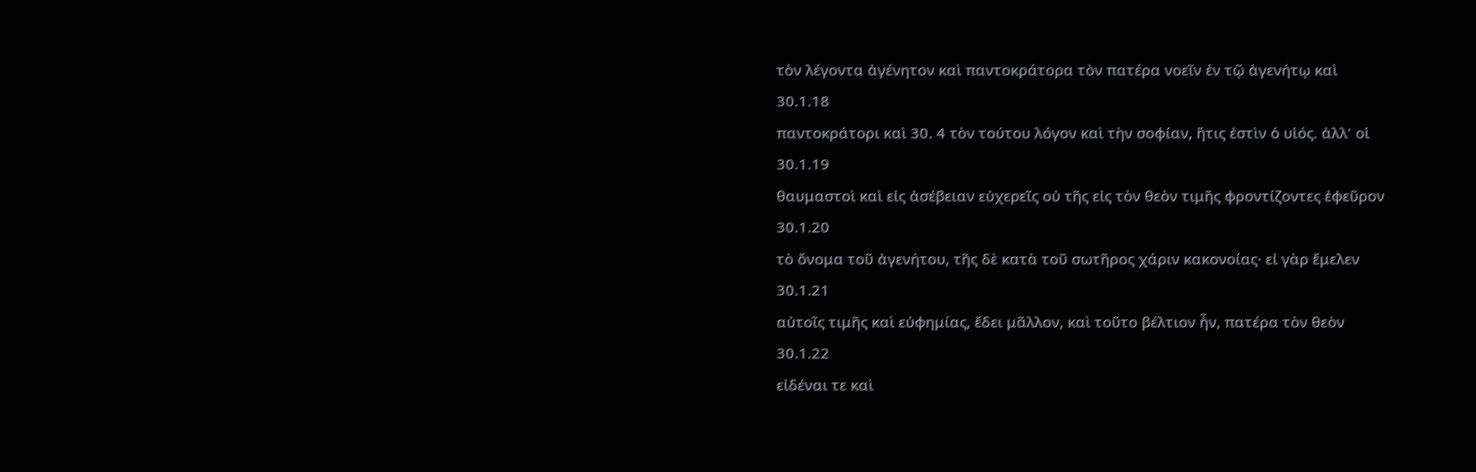τὸν λέγοντα ἀγένητον καὶ παντοκράτορα τὸν πατέρα νοεῖν ἐν τῷ ἀγενήτῳ καὶ
30.1.18
παντοκράτορι καὶ 30. 4 τὸν τούτου λόγον καὶ τὴν σοφίαν, ἥτις ἐστὶν ὁ υἱός. ἀλλ' οἱ
30.1.19
θαυμαστοὶ καὶ εἰς ἀσέβειαν εὐχερεῖς οὐ τῆς εἰς τὸν θεὸν τιμῆς φροντίζοντες ἐφεῦρον
30.1.20
τὸ ὄνομα τοῦ ἀγενήτου, τῆς δὲ κατὰ τοῦ σωτῆρος χάριν κακονοίας· εἰ γὰρ ἔμελεν
30.1.21
αὐτοῖς τιμῆς καὶ εὐφημίας, ἔδει μᾶλλον, καὶ τοῦτο βέλτιον ἦν, πατέρα τὸν θεὸν
30.1.22
εἰδέναι τε καὶ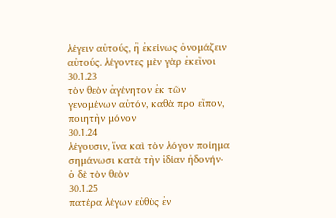λέγειν αὐτούς, ἢ ἐκείνως ὀνομάζειν αὐτούς. λέγοντες μὲν γὰρ ἐκεῖνοι
30.1.23
τὸν θεὸν ἀγένητον ἐκ τῶν γενομένων αὐτόν, καθὰ προ εῖπον, ποιητὴν μόνον
30.1.24
λέγουσιν, ἵνα καὶ τὸν λόγον ποίημα σημάνωσι κατὰ τὴν ἰδίαν ἡδονήν· ὁ δὲ τὸν θεὸν
30.1.25
πατέρα λέγων εὐθὺς ἐν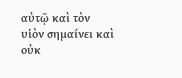αὐτῷ καὶ τὸν υἱὸν σημαίνει καὶ οὐκ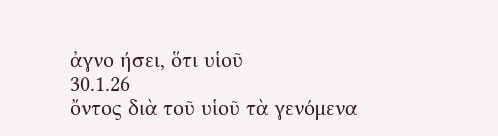ἀγνο ήσει, ὅτι υἱοῦ
30.1.26
ὄντος διὰ τοῦ υἱοῦ τὰ γενόμενα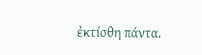ἐκτίσθη πάντα.